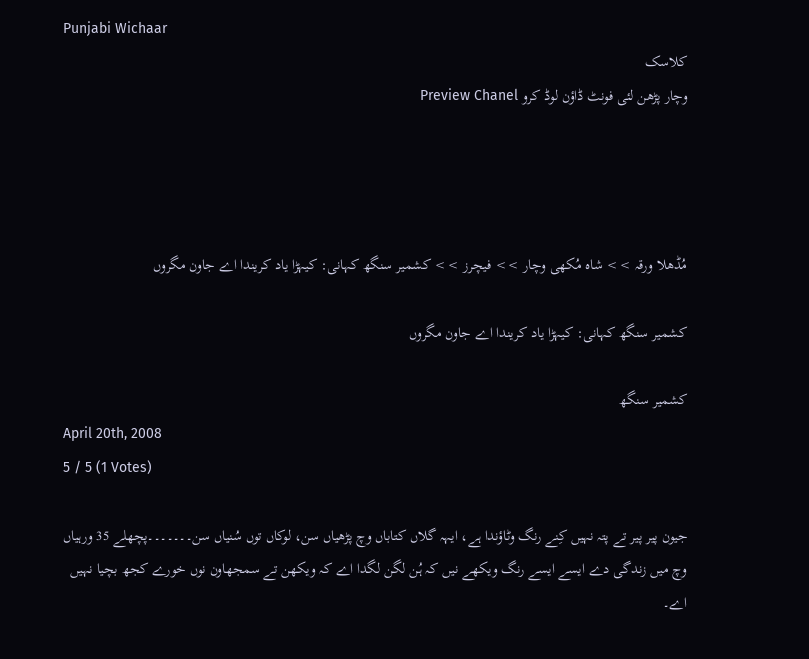Punjabi Wichaar
کلاسک
وچار پڑھن لئی فونٹ ڈاؤن لوڈ کرو Preview Chanel




مُڈھلا ورقہ >> شاہ مُکھی وچار >> فیچرز >> کشمیر سنگھ کہانی: کیہڑا یاد کریندا اے جاون مگروں

کشمیر سنگھ کہانی: کیہڑا یاد کریندا اے جاون مگروں

کشمیر سنگھ
April 20th, 2008
5 / 5 (1 Votes)

جیون پیر پیر تے پتہ نہیں کِنے رنگ وٹاؤندا ہے، ایہہ گلاں کتاباں وچ پڑھیاں سن، لوکاں توں سُنیاں سن۔۔۔۔۔۔۔پچھلے 35 ورہیاں وچ میں زندگی دے ایسے ایسے رنگ ویکھے نیں کہ ہُن لگن لگدا اے کہ ویکھن تے سمجھاون نوں خورے کجھ بچیا نہیں اے۔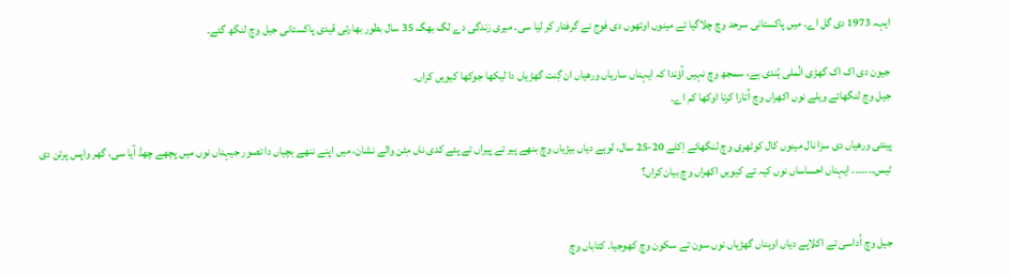ایہہ 1973 دی گل اے۔ میں پاکستانی سرحد وچ چلاگیا تے مینوں اوتھوں دی فوج نے گرفتار کر لیا سی۔ میری زندگی دے لگ بھگ 35 سال بطور بھارتی قیدی پاکستانی جیل وچ لنگھ گئے۔

جیون دی اک اک گھڑی انُملی ہُندی ہے، سمجھ وچ نہیں آؤندا کہ ایہناں ساریاں ورھیاں ان گِنت گھڑیاں دا لیکھا جوکھا کیویں کراں۔
جیل وچ لنگھائے ویلے نوں اکھراں وچ اُتارا کرنا اوکھا کم اے۔

پینتی ورھیاں دی سزا نال مینوں کال کوٹھری وچ لنگھائے اِکلے 20-25 سال، لوہے دیاں بیڑیاں وچ بنھے پیر تے پیراں تے پئے کدی ناں مِٹن والے نشان، میں اپنے ننھے بچیاں دا تصور جیہناں نوں میں پچھے چھڈ آیا سی، گھر واپس پرتن دی ٹیس۔۔۔۔۔۔۔ ایہناں احساساں نوں کیہ تے کیویں اکھراں وچ بیان کراں؟


جیل وچ اُداسی تے اکلاپے دیاں اوہناں گھڑیاں نوں سون تے سکون وچ کھوجیا۔ کتاباں وچ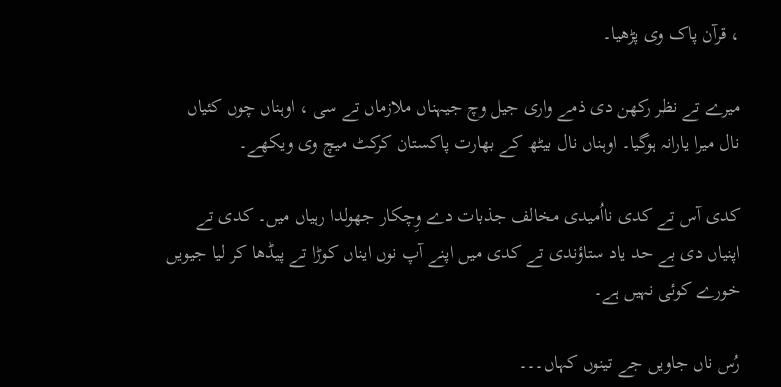، قرآن پاک وی پڑھیا۔

میرے تے نظر رکھن دی ذمے واری جیل وچ جیہناں ملازماں تے سی ، اوہناں چوں کئیاں نال میرا یارانہ ہوگیا۔ اوہناں نال بیٹھ کے بھارت پاکستان کرکٹ میچ وی ویکھے۔

کدی آس تے کدی نااُمیدی مخالف جذبات دے وِچکار جھولدا رہیاں میں۔ کدی تے اپنیاں دی بے حد یاد ستاؤندی تے کدی میں اپنے آپ نوں ایناں کوڑا تے پیڈھا کر لیا جیویں خورے کوئی نہیں ہے۔

رُس ناں جاویں جے تینوں کہاں۔۔۔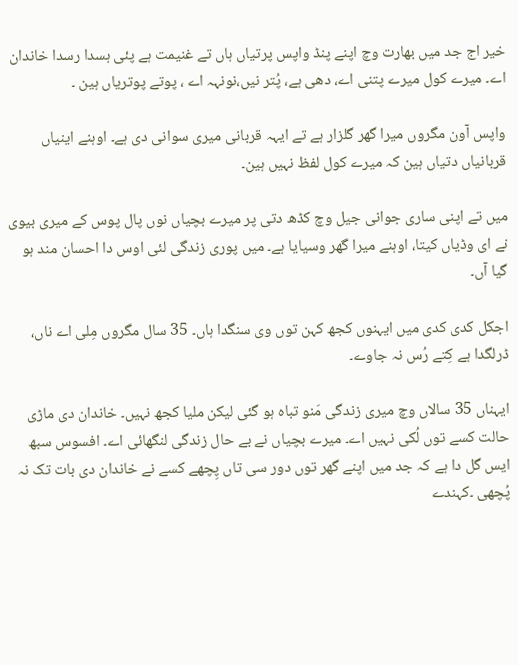خیر اج جد میں بھارت وچ اپنے پنڈ واپس پرتیاں ہاں تے غنیمت ہے پئی ہسدا رسدا خاندان اے۔ میرے کول میرے پتنی اے، دھی ہے، پُتر نیں،نونہہ اے ، پوتے پوتریاں ہین ۔

واپس آون مگروں میرا گھر گلزار ہے تے ایہہ قربانی میری سوانی دی ہے۔ اوہنے اینیاں قربانیاں دتیاں ہین کہ میرے کول لفظ نہیں ہین۔

میں تے اپنی ساری جوانی جیل وچ کڈھ دتی پر میرے بچیاں نوں پال پوس کے میری بیوی نے ای وڈیاں کیتا، اوہنے میرا گھر وسیایا ہے۔ میں پوری زندگی لئی اوس دا احسان مند ہو گیا آں۔

اجکل کدی کدی میں ایہنوں کجھ کہن توں وی سنگدا ہاں۔ 35 سال مگروں مِلی اے ناں، ڈرلگدا ہے کِتے رُس نہ جاوے۔

ایہناں 35 سالاں وچ میری زندگی مَنو تباہ ہو گئی لیکن ملیا کجھ نہیں۔ خاندان دی ماڑی حالت کسے توں لُکی نہیں اے۔ میرے بچیاں نے بے حال زندگی لنگھائی اے۔ افسوس سبھ ایس گل دا ہے کہ جد میں اپنے گھر توں دور سی تاں پِچھے کسے نے خاندان دی بات تک نہ پُچھی ۔کہندے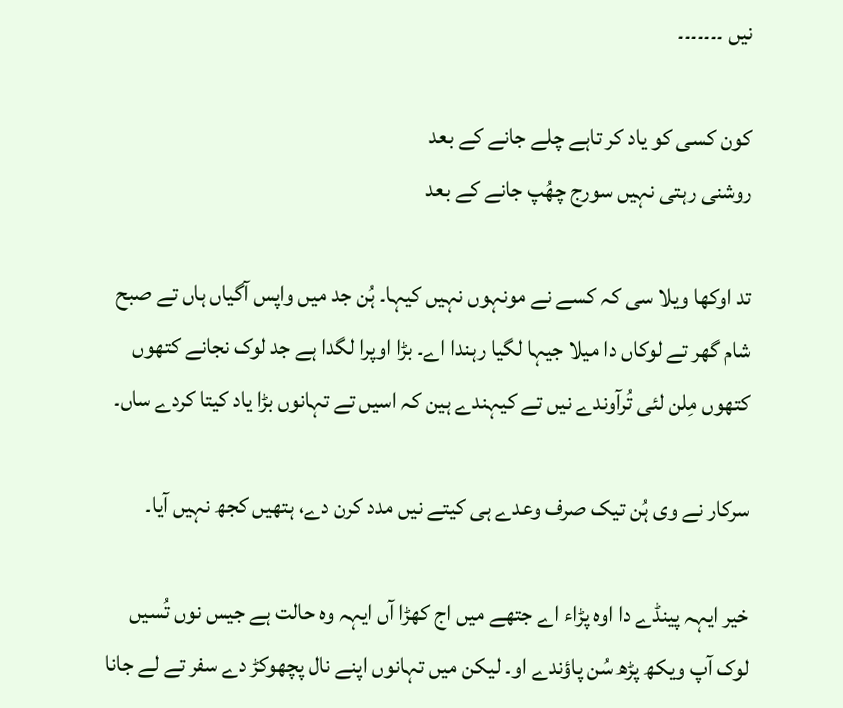نیں ۔۔۔۔۔۔۔

کون کسی کو یاد کر تاہے چلے جانے کے بعد
روشنی رہتی نہیں سورج چھُپ جانے کے بعد

تد اوکھا ویلا سی کہ کسے نے مونہوں نہیں کیہا۔ ہُن جد میں واپس آگیاں ہاں تے صبح شام گھر تے لوکاں دا میلا جیہا لگیا رہندا اے۔ بڑا اوپرا لگدا ہے جد لوک نجانے کتھوں کتھوں مِلن لئی تُرآوندے نیں تے کیہندے ہین کہ اسیں تے تہانوں بڑا یاد کیتا کردے ساں۔

سرکار نے وی ہُن تیک صرف وعدے ہی کیتے نیں مدد کرن دے، ہتھیں کجھ نہیں آیا۔

خیر ایہہ پینڈے دا اوہ پڑاء اے جتھے میں اج کھڑا آں ایہہ وہ حالت ہے جیس نوں تُسیں لوک آپ ویکھ پڑھ سُن پاؤندے او۔ لیکن میں تہانوں اپنے نال پچھوکڑ دے سفر تے لے جانا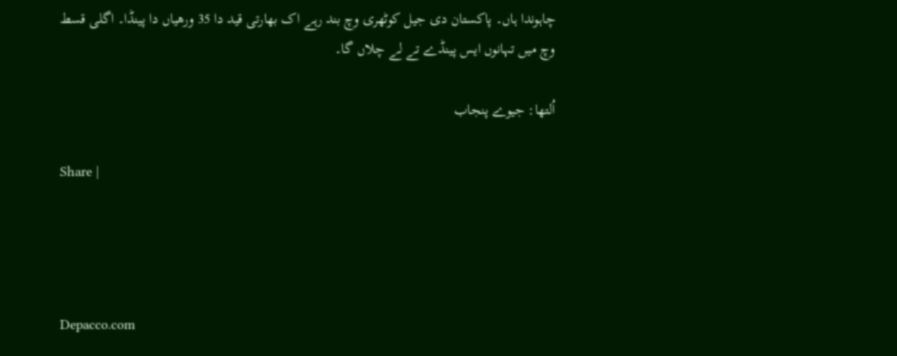چاہوندا ہاں۔ پاکستان دی جیل کوٹھری وچ بند رہے اک بھارتی قید دا 35 ورھیاں دا پینڈا۔ اگلی قسط وچ میں تہانوں ایس پینڈے تے لے چلاں گا۔

اُلتھا: جیوے پنجاب

Share |




Depacco.com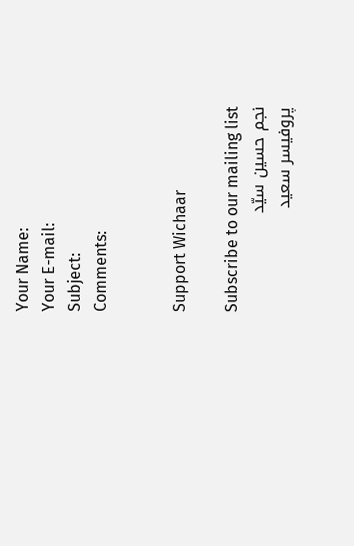Your Name:
Your E-mail:
Subject:
Comments:


Support Wichaar

Subscribe to our mailing list
نجم حسین سیّد
پروفیسر سعید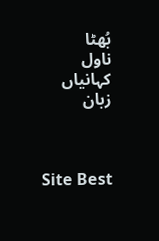بُھٹا
ناول
کہانیاں
زبان



Site Best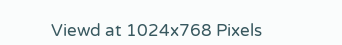Viewd at 1024x768 Pixels